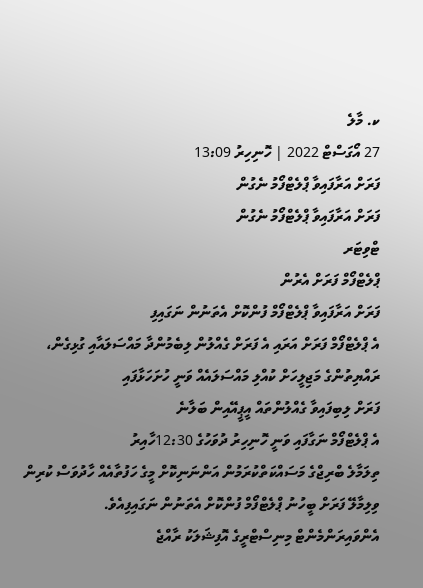ކ. މާލެ
27 އޯގަސްޓް 2022 | ހޮނިހިރު 13:09
ފަރަށް އަރާފައިވާ ޕްލެޓްފޯމު ނެގުން
ފަރަށް އަރާފައިވާ ޕްލެޓްފޯމު ނެގުން
ޓްވިޓަރ
ޕްލެޓްފޯމް ފަރަށް އެރުން
ފަރަށް އަރާފައިވާ ޕްލެޓްފޯމް ފުންކޮށް އެތަނުން ނަގައިފި
އެ ޕްލެޓްފޯމް ފަރަށް އަރައި އެ ފަރަށް ގެއްލުން ލިބެމުންދާ މައްސަލައާއި ގުޅިގެން، ރައްޔިތުންގެ މަޖިލީހަށް ކުއްލި މައްސަލައެއް ވަނީ ހުށަހަޅާފައި
ފަރަށް ލިބިފައިވާ ގެއްލުންތައް އީޕީއޭއިން ބަލާނެ
އެ ޕްލެޓްފޯމް ނަގާފައި ވަނީ ހޮނިހިރު ދުވަހުގެ 12:30ހާއިރު
ތިލަމާލެ ބްރިޖްގެ މަސައްކަތްކުރަމުން އަންނަނިކޮށް މީގެ ހަފުތާއެއް ހާދުވަސް ކުރިން ވިލިމާލޭ ފަރަށް ބީހުނު ޕްލެޓްފޯމް ފުންކޮށް އެތަނުން ނަގައިފިއެވެ.
އެންވައިރަންމެންޓް މިނިސްޓްރީގެ އޮފިޝަލަކު ރާއްޖެ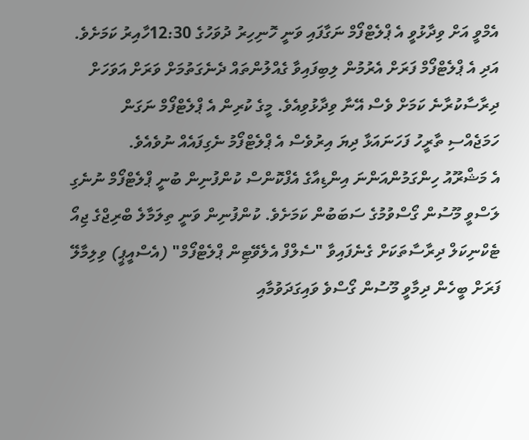އެމްވީ އަށް ވިދާޅުވީ އެ ޕްލެޓްފޯމް ނަގާފައި ވަނީ ހޮނިހިރު ދުވަހުގެ 12:30ހާއިރު ކަމަށެވެ. އަދި އެ ޕްލެޓްފޯމް ފަރަށް އެރުމުން ލިބިފައިވާ ގެއްލުންތައް ދެނެގަތުމަށް ވަރަށް އަވަހަށް ދިރާސާކުރާނެ ކަމަށް ވެސް އޭނާ ވިދާޅުވިއެވެ. މީގެ ކުރިން އެ ޕްލެޓްފޯމް ނަގަން ހަމަޖެއްސި ތާރީހު ފަހަނައަޅާ ދިޔަ އިރުވެސް އެ ޕްލެޓްފޯމު ނެގިފައެއް ނުވެއެވެ.
އެ މަޝްރޫއު ހިންގަމުންއަންނަ އިންޑިއާގެ އެފްކޮންސް ކުންފުނިން ބުނީ ޕްލެޓްފޯމް ނުނެގި ލަސްވީ މޫސުން ގޯސްވުމުގެ ސަބަބުން ކަމަށެވެ. ކުންފުނިން ވަނީ ތިލަމާލެ ބްރިޖްގެ ޖިއޯ ޓެކްނިކަލް ދިރާސާތަކަށް ގެނެފައިވާ "ސެލްފް އެލެވޭޓިން ޕްލެޓްފޯމް" (އެސްއީޕީ) ވިލިމާލޭ ފަރަށް ބީހެން ދިމާވީ މޫސުން ގޯސްވެ ވައިގަދަވުމާއި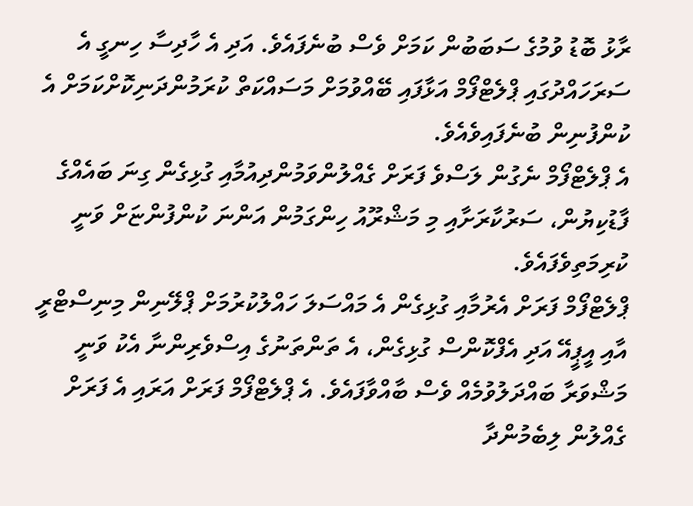ރާޅު ބޮޑު ވުމުގެ ސަބަބުން ކަމަށް ވެސް ބުނެފައެވެ. އަދި އެ ހާދިސާ ހިނގީ އެ ސަރަހައްދުގައި ޕްލެޓްފޯމް އަޅާފައި ބޭއްވުމަށް މަސައްކަތް ކުރަމުންދަނިކޮށްކަމަށް އެ ކުންފުނިން ބުނެފައިވެއެވެ.
އެ ޕްލެޓްފޯމް ނެގުން ލަސްވެ ފަރަށް ގެއްލުންވަމުންދިއުމާއި ގުޅިގެން ގިނަ ބައެއްގެ ފާޑުކިޔުން، ސަރުކާރަށާއި މި މަޝްރޫއު ހިންގަމުން އަންނަ ކުންފުންޏަށް ވަނީ ކުރިމަތިވެފައެވެ.
ޕްލެޓްފޯމް ފަރަށް އެރުމާއި ގުޅިގެން އެ މައްސަލަ ހައްލުކުރުމަށް ޕްލޭނިން މިނިސްޓްރީ އާއި އީޕީއޭ އަދި އެފްކޮންސް ގުޅިގެން، އެ ތަންތަނުގެ އިސްވެރިންނާ އެކު ވަނީ މަޝްވަރާ ބައްދަލުވުމެއް ވެސް ބާއްވާފައެވެ. އެ ޕްލެޓްފޯމް ފަރަށް އަރައި އެ ފަރަށް ގެއްލުން ލިބެމުންދާ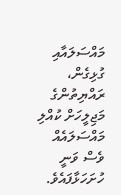މައްސަލައާއި ގުޅިގެން، ރައްޔިތުންގެ މަޖިލީހަށް ކުއްލި މައްސަލައެއް ވެސް ވަނީ ހުށަހަޅާފައެވެ.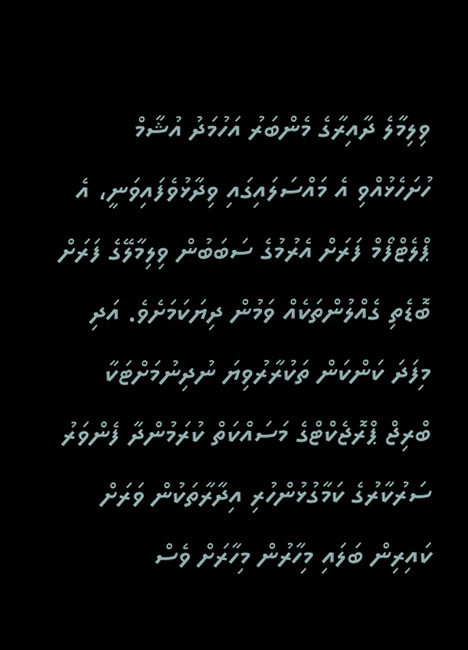ވިލިމާލެ ދާއިރާގެ މެންބަރު އަހުމަދު އުޝާމް ހުށަހެޅުއްވި އެ މައްސަލައިގައި ވިދާޅުވެފައިވަނީ، އެ ޕްލެޓްފޯމް ފަރަށް އެރުމުގެ ސަބަބުން ވިލިމާލޭގެ ފަރަށް ބޮޑެތި ގެއްލުންތަކެއް ވަމުން ދިޔަކަމަށެވެ. އަދި މިފަދަ ކަންކަން ތަކުރާރުވިޔަ ނުދިނުމަށްޓަކާ ބްރިޖް ޕްރޮޖެކްޓްގެ މަސައްކަތް ކުރަމުންދާ ފެންވަރު ސަރުކާރުގެ ކަމާގުޅުންހުރި އިދާރާތަކުން ވަރަށް ކައިރިން ބަލައި މިހާރުން މިހާރަށް ވެސް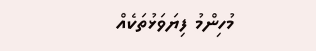މުހިންމު ފިޔަވަޅުތަކެއް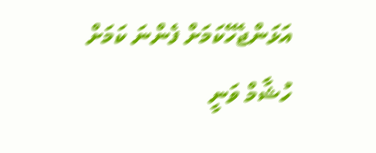އަޅަންޖެހޭކަމަށް ފެންނަ ކަމަށް ހުޝާމް ވަނީ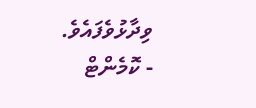ވިދާޅުވެފައެވެ.
- ކޮމެންޓް